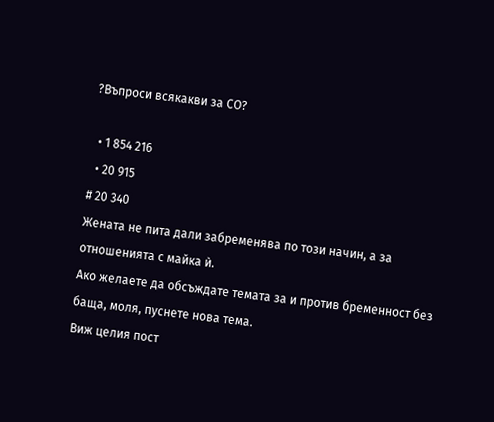?Въпроси всякакви за СО?

  • 1 854 216
  • 20 915
# 20 340
Жената не пита дали забременява по този начин, а за отношенията с майка ѝ.
Ако желаете да обсъждате темата за и против бременност без баща, моля, пуснете нова тема.
Виж целия пост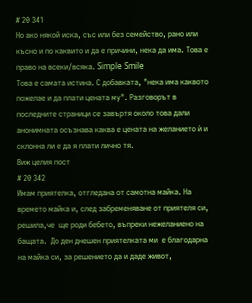# 20 341
Но ако някой иска, със или без семейство, рано или късно и по каквито и да е причини, нека да има. Това е право на всеки/всяка. Simple Smile
Това е самата истина. С добавката, "нека има каквото пожелае и да плати цената му". Разговорът в последните страници се завъртя около това дали анонимната осъзнава каква е цената на желанието ѝ и склонна ли е да я плати лично тя.
Виж целия пост
# 20 342
Имам приятелка, отгледана от самотна майка. На времето майка и, след забременяване от приятеля си, решила,че  ще роди бебето, въпреки нежеланиено на бащата.  До ден днешен приятелката ми  е благодарна на майка си, за решението да и даде живот,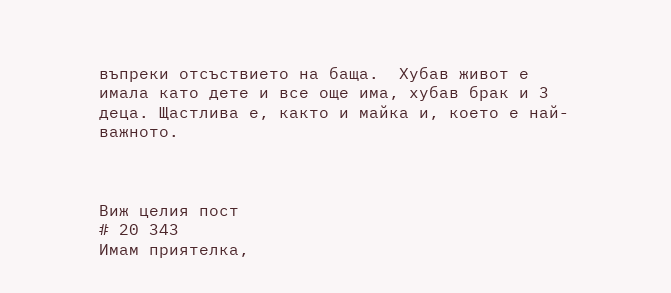въпреки отсъствието на баща.  Хубав живот е имала като дете и все още има, хубав брак и 3 деца. Щастлива е, както и майка и, което е най-важното.



Виж целия пост
# 20 343
Имам приятелка,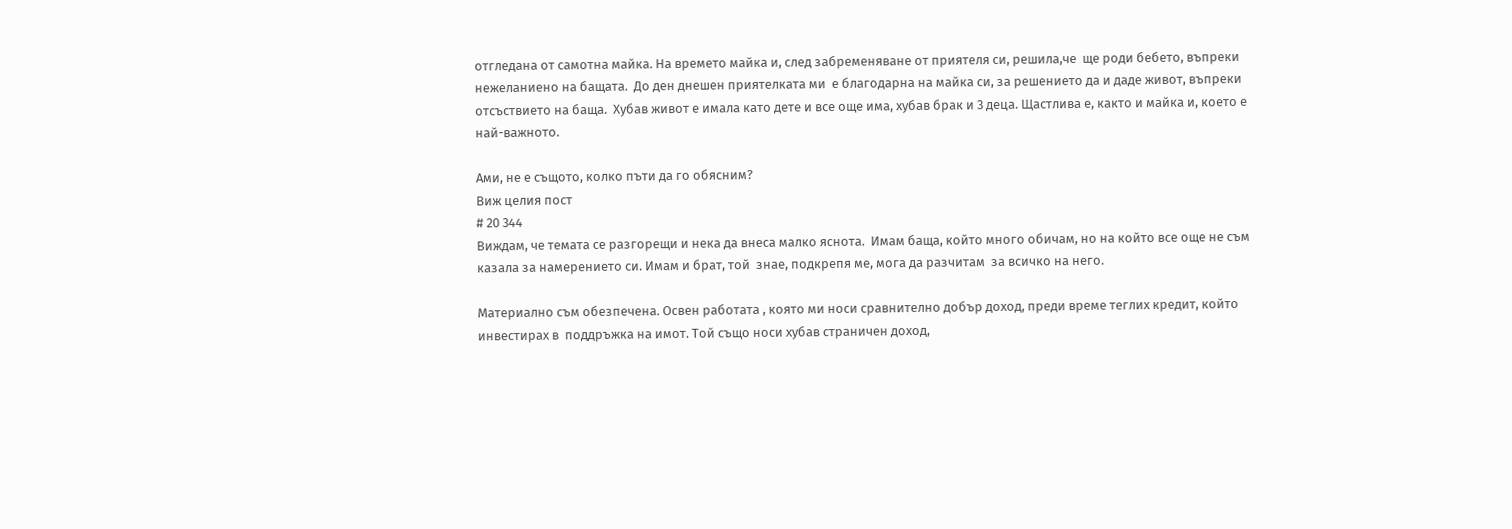отгледана от самотна майка. На времето майка и, след забременяване от приятеля си, решила,че  ще роди бебето, въпреки нежеланиено на бащата.  До ден днешен приятелката ми  е благодарна на майка си, за решението да и даде живот, въпреки отсъствието на баща.  Хубав живот е имала като дете и все още има, хубав брак и 3 деца. Щастлива е, както и майка и, което е най-важното.

Ами, не е същото, колко пъти да го обясним?
Виж целия пост
# 20 344
Виждам, че темата се разгорещи и нека да внеса малко яснота.  Имам баща, който много обичам, но на който все още не съм казала за намерението си. Имам и брат, той  знае, подкрепя ме, мога да разчитам  за всичко на него.

Материално съм обезпечена. Освен работата , която ми носи сравнително добър доход, преди време теглих кредит, който инвестирах в  поддръжка на имот. Той също носи хубав страничен доход,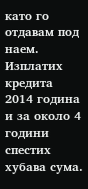като го отдавам под наем.  Изплатих кредита 2014 година и за около 4 години  спестих хубава сума.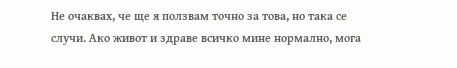Не очаквах, че ще я ползвам точно за това, но така се случи. Ако живот и здраве всичко мине нормално, мога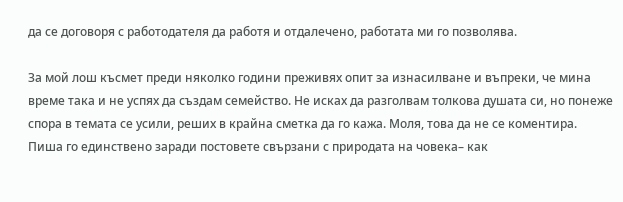да се договоря с работодателя да работя и отдалечено, работата ми го позволява.

За мой лош късмет преди няколко години преживях опит за изнасилване и въпреки, че мина време така и не успях да създам семейство. Не исках да разголвам толкова душата си, но понеже спора в темата се усили, реших в крайна сметка да го кажа. Моля, това да не се коментира.  Пиша го единствено заради постовете свързани с природата на човека– как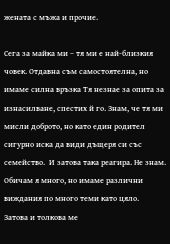жената с мъжа и прочие.

Сега за майка ми – тя ми е най-близкия човек. Отдавна съм самостоятелна, но имаме силна връзка Тя незнае за опита за изнасилване, спестих й го. Знам, че тя ми мисли доброто, но като един родител сигурно иска да види дъщеря си със семейство.  И затова така реагира. Не знам.  Обичам я много, но имаме различни виждания по много теми като цяло.  Затова и толкова ме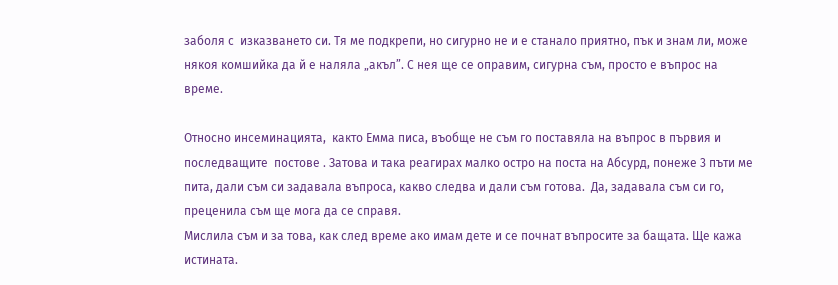заболя с  изказването си. Тя ме подкрепи, но сигурно не и е станало приятно, пък и знам ли, може някоя комшийка да й е наляла „акъл”. С нея ще се оправим, сигурна съм, просто е въпрос на време.

Относно инсеминацията,  както Емма писа, въобще не съм го поставяла на въпрос в първия и последващите  постове . Затова и така реагирах малко остро на поста на Абсурд, понеже 3 пъти ме пита, дали съм си задавала въпроса, какво следва и дали съм готова.  Да, задавала съм си го, преценила съм ще мога да се справя.
Мислила съм и за това, как след време ако имам дете и се почнат въпросите за бащата. Ще кажа истината.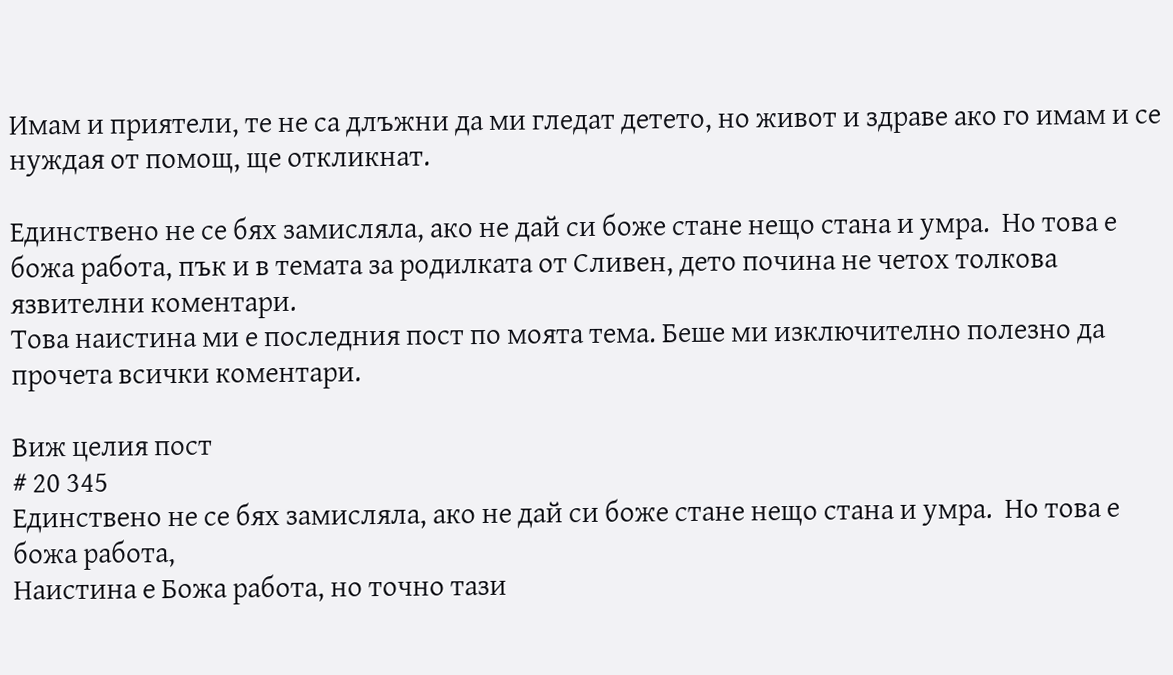Имам и приятели, те не са длъжни да ми гледат детето, но живот и здраве ако го имам и се нуждая от помощ, ще откликнат.

Единствено не се бях замисляла, ако не дай си боже стане нещо стана и умра.  Но това е божа работа, пък и в темата за родилката от Сливен, дето почина не четох толкова язвителни коментари.
Това наистина ми е последния пост по моята тема. Беше ми изключително полезно да прочета всички коментари.

Виж целия пост
# 20 345
Единствено не се бях замисляла, ако не дай си боже стане нещо стана и умра.  Но това е божа работа,
Наистина е Божа работа, но точно тази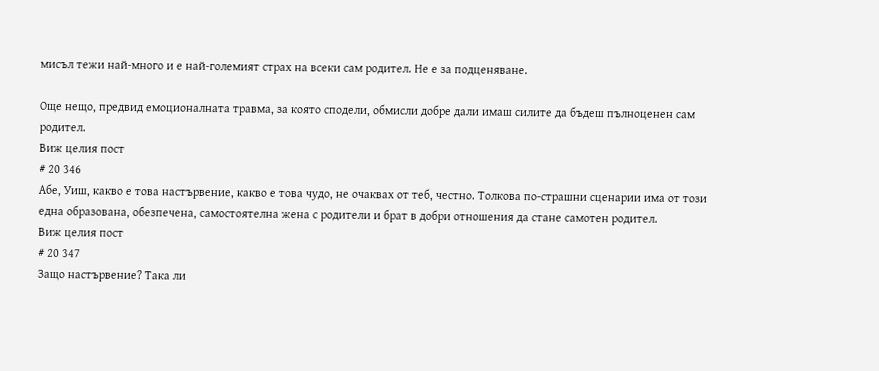мисъл тежи най-много и е най-големият страх на всеки сам родител. Не е за подценяване.

Още нещо, предвид емоционалната травма, за която сподели, обмисли добре дали имаш силите да бъдеш пълноценен сам родител.
Виж целия пост
# 20 346
Абе, Уиш, какво е това настървение, какво е това чудо, не очаквах от теб, честно. Толкова по-страшни сценарии има от този една образована, обезпечена, самостоятелна жена с родители и брат в добри отношения да стане самотен родител.
Виж целия пост
# 20 347
Защо настървение? Така ли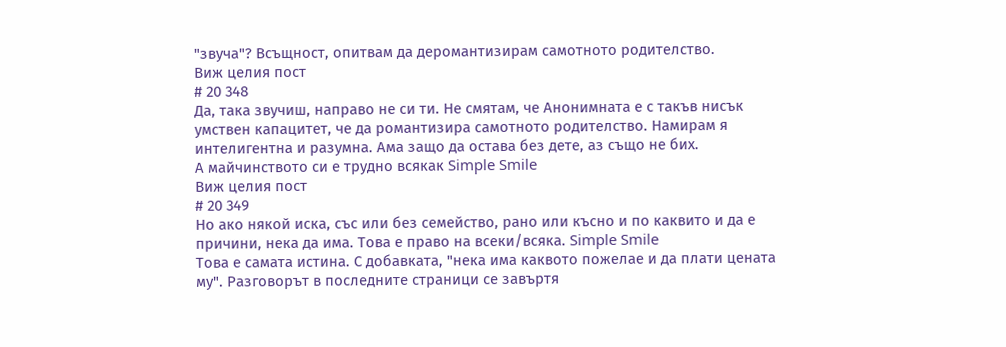"звуча"? Всъщност, опитвам да деромантизирам самотното родителство.
Виж целия пост
# 20 348
Да, така звучиш, направо не си ти. Не смятам, че Анонимната е с такъв нисък умствен капацитет, че да романтизира самотното родителство. Намирам я интелигентна и разумна. Ама защо да остава без дете, аз също не бих.
А майчинството си е трудно всякак Simple Smile
Виж целия пост
# 20 349
Но ако някой иска, със или без семейство, рано или късно и по каквито и да е причини, нека да има. Това е право на всеки/всяка. Simple Smile
Това е самата истина. С добавката, "нека има каквото пожелае и да плати цената му". Разговорът в последните страници се завъртя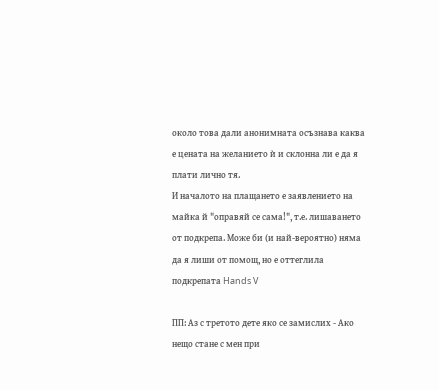около това дали анонимната осъзнава каква е цената на желанието ѝ и склонна ли е да я плати лично тя.
И началото на плащането е заявлението на майка й "оправяй се сама!", т.е. лишаването от подкрепа. Може би (и най-вероятно) няма да я лиши от помощ, но е оттеглила подкрепата Hands V

ПП: Аз с третото дете яко се замислих - Ако нещо стане с мен при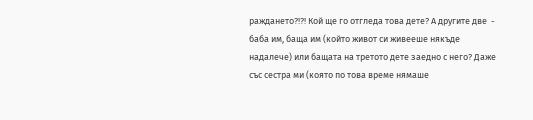раждането?!?! Кой ще го отгледа това дете? А другите две  - баба им, баща им (който живот си живееше някъде надалече) или бащата на третото дете заедно с него? Даже със сестра ми (която по това време нямаше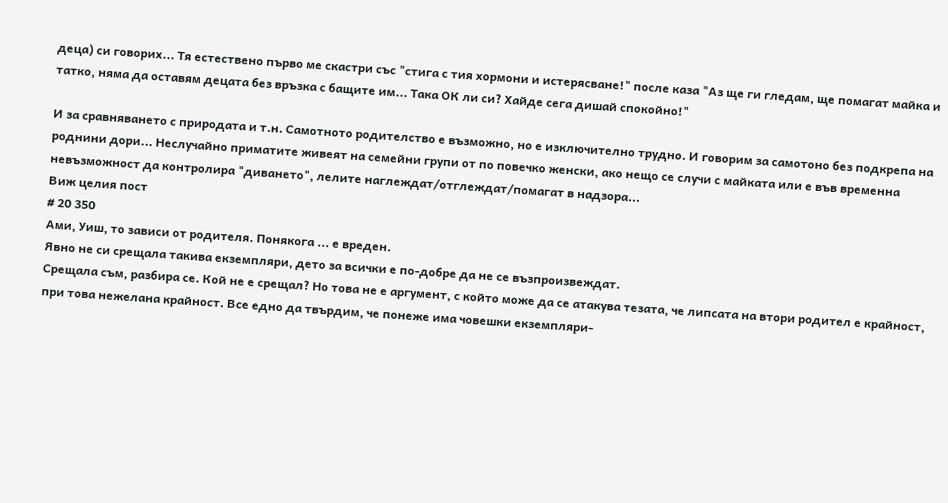деца) си говорих... Тя естествено първо ме скастри със "стига с тия хормони и истерясване!" после каза "Аз ще ги гледам, ще помагат майка и татко, няма да оставям децата без връзка с бащите им... Така ОК ли си? Хайде сега дишай спокойно!"

И за сравняването с природата и т.н. Самотното родителство е възможно, но е изключително трудно. И говорим за самотоно без подкрепа на роднини дори... Неслучайно приматите живеят на семейни групи от по повечко женски, ако нещо се случи с майката или е във временна невъзможност да контролира "диването", лелите наглеждат/отглеждат/помагат в надзора...
Виж целия пост
# 20 350
Ами, Уиш, то зависи от родителя. Понякога ... е вреден.
Явно не си срещала такива екземпляри, дето за всички е по-добре да не се възпроизвеждат.
Срещала съм, разбира се. Кой не е срещал? Но това не е аргумент, с който може да се атакува тезата, че липсата на втори родител е крайност, при това нежелана крайност. Все едно да твърдим, че понеже има човешки екземпляри-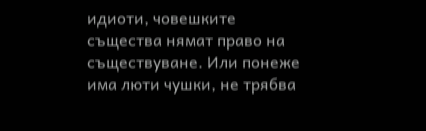идиоти, човешките същества нямат право на съществуване. Или понеже има люти чушки, не трябва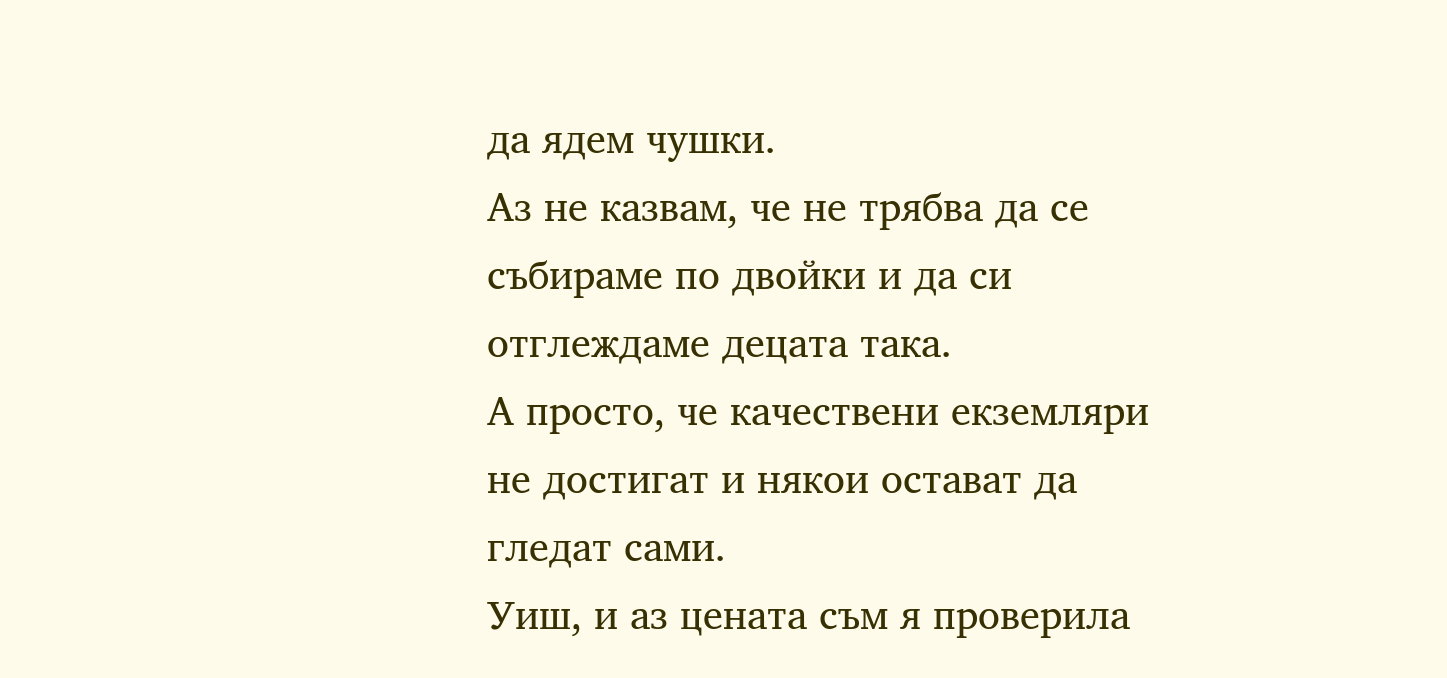да ядем чушки.
Аз не казвам, че не трябва да се събираме по двойки и да си отглеждаме децата така.
А просто, че качествени екземляри не достигат и някои остават да гледат сами.
Уиш, и аз цената съм я проверила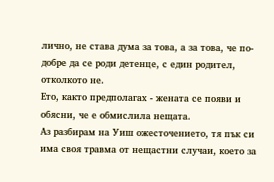лично, не става дума за това, а за това, че по-добре да се роди детенце, с един родител, отколкото не.
Ето, както предполагах - жената се появи и обясни, че е обмислила нещата.
Аз разбирам на Уиш ожесточението, тя пък си има своя травма от нещастни случаи, което за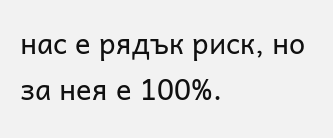нас е рядък риск, но за нея е 100%.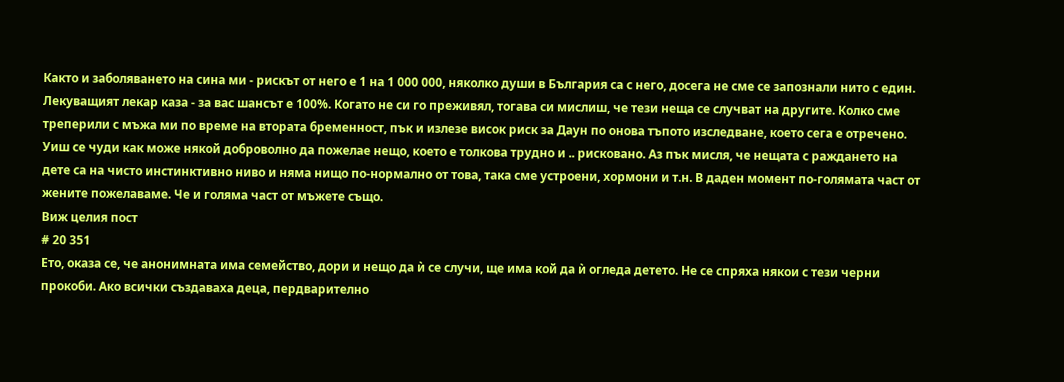Както и заболяването на сина ми - рискът от него е 1 на 1 000 000, няколко души в България са с него, досега не сме се запознали нито с един. Лекуващият лекар каза - за вас шансът е 100%. Когато не си го преживял, тогава си мислиш, че тези неща се случват на другите. Колко сме треперили с мъжа ми по време на втората бременност, пък и излезе висок риск за Даун по онова тъпото изследване, което сега е отречено.
Уиш се чуди как може някой доброволно да пожелае нещо, което е толкова трудно и .. рисковано. Аз пък мисля, че нещата с раждането на дете са на чисто инстинктивно ниво и няма нищо по-нормално от това, така сме устроени, хормони и т.н. В даден момент по-голямата част от жените пожелаваме. Че и голяма част от мъжете също.
Виж целия пост
# 20 351
Ето, оказа се, че анонимната има семейство, дори и нещо да ѝ се случи, ще има кой да ѝ огледа детето. Не се спряха някои с тези черни прокоби. Ако всички създаваха деца, пердварително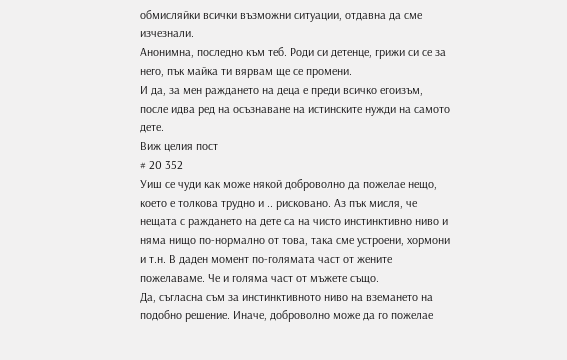обмисляйки всички възможни ситуации, отдавна да сме изчезнали.
Анонимна, последно към теб. Роди си детенце, грижи си се за него, пък майка ти вярвам ще се промени.
И да, за мен раждането на деца е преди всичко егоизъм, после идва ред на осъзнаване на истинските нужди на самото дете.
Виж целия пост
# 20 352
Уиш се чуди как може някой доброволно да пожелае нещо, което е толкова трудно и .. рисковано. Аз пък мисля, че нещата с раждането на дете са на чисто инстинктивно ниво и няма нищо по-нормално от това, така сме устроени, хормони и т.н. В даден момент по-голямата част от жените пожелаваме. Че и голяма част от мъжете също.
Да, съгласна съм за инстинктивното ниво на вземането на подобно решение. Иначе, доброволно може да го пожелае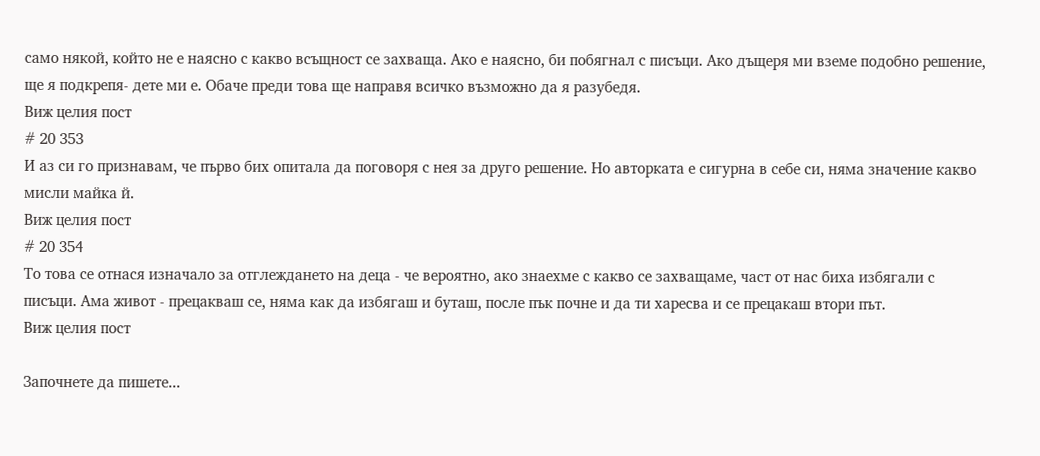само някой, който не е наясно с какво всъщност се захваща. Ако е наясно, би побягнал с писъци. Ако дъщеря ми вземе подобно решение, ще я подкрепя- дете ми е. Обаче преди това ще направя всичко възможно да я разубедя.
Виж целия пост
# 20 353
И аз си го признавам, че първо бих опитала да поговоря с нея за друго решение. Но авторката е сигурна в себе си, няма значение какво мисли майка й.
Виж целия пост
# 20 354
То това се отнася изначало за отглеждането на деца - че вероятно, ако знаехме с какво се захващаме, част от нас биха избягали с писъци. Ама живот - прецакваш се, няма как да избягаш и буташ, после пък почне и да ти харесва и се прецакаш втори път.
Виж целия пост

Започнете да пишете...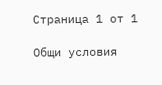Страница 1 от 1

Общи условия